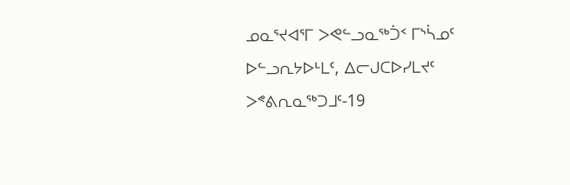ᓄᓇᕐᔪᐊᕐᒥ ᐳᕙᓪᓗᓇᖅᑑᑉ ᒥᔅᓵᓄᑦ ᐅᓪᓗᕆᔭᐅᒻᒪᑦ, ᐃᓕᒍᑕᐅᓯᒪᔪᑦ ᐳᕝᕕᕆᓇᖅᑐᒧᑦ-19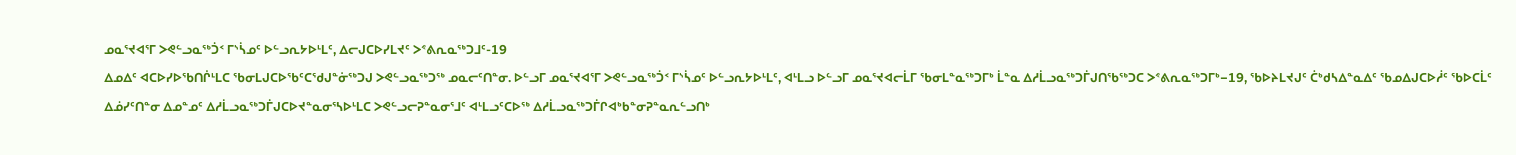ᓄᓇᕐᔪᐊᕐᒥ ᐳᕙᓪᓗᓇᖅᑑᑉ ᒥᔅᓵᓄᑦ ᐅᓪᓗᕆᔭᐅᒻᒪᑦ, ᐃᓕᒍᑕᐅᓯᒪᔪᑦ ᐳᕝᕕᕆᓇᖅᑐᒧᑦ-19
ᐃᓄᐃᑦ ᐊᑕᐅᓯᐅᖃᑎᒌᒻᒪᑕ ᖃᓂᒪᒍᑕᐅᖃᑦᑕᖁᒍᓐᓃᖅᑐᒍ ᐳᕙᓪᓗᓇᖅᑐᖅ ᓄᓇᓕᑦᑎᓐᓂ. ᐅᓪᓗᒥ ᓄᓇᕐᔪᐊᕐᒥ ᐳᕙᓪᓗᓇᖅᑑᑉ ᒥᔅᓵᓄᑦ ᐅᓪᓗᕆᔭᐅᒻᒪᑦ, ᐊᒻᒪᓗ ᐅᓪᓗᒥ ᓄᓇᕐᔪᐊᓕᒫᒥ ᖃᓂᒪᓐᓇᖅᑐᒥᒃ ᒫᓐᓇ ᐃᓱᒫᓗᓇᖅᑐᒦᒍᑎᖃᖅᑐᑕ ᐳᕝᕕᕆᓇᖅᑐᒥᒃ−19, ᖃᐅᔨᒪᔪᒍᑦ ᑖᒃᑯᓴᐃᓐᓇᐃᑦ ᖃᓄᐃᒍᑕᐅᓲᑦ ᖃᐅᑕᒫᑦ ᐃᓅᓯᑦᑎᓐᓂ ᐃᓄᓐᓄᑦ ᐃᓱᒫᓗᓇᖅᑐᒦᒍᑕᐅᔪᓐᓇᓂᕐᓴᐅᒻᒪᑕ ᐳᕙᓪᓗᓕᕈᓐᓇᓂᕐᒧᑦ ᐊᒻᒪᓗᑦᑕᐅᖅ ᐃᓱᒫᓗᓇᖅᑐᒦᒋᐊᒃᑲᓐᓂᕈᓐᓇᕆᓪᓗᑎᒃ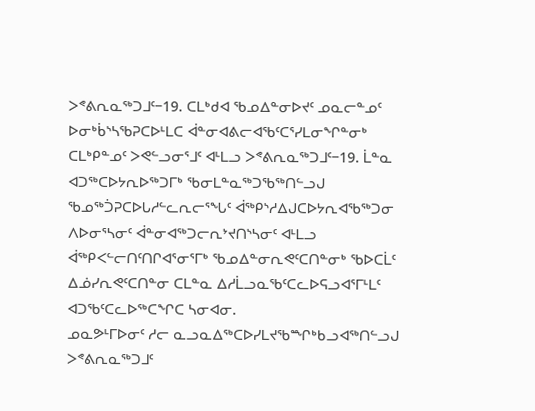ᐳᕝᕕᕆᓇᖅᑐᒧᑦ−19. ᑕᒪᒃᑯᐊ ᖃᓄᐃᓐᓂᐅᔪᑦ ᓄᓇᓕᓐᓄᑦ ᐅᓂᒃᑳᔅᓴᖃᕈᑕᐅᒻᒪᑕ ᐋᓐᓂᐊᕕᓕᐊᖃᑦᑕᕐᓯᒪᓂᖏᓐᓂᒃ ᑕᒪᒃᑭᓐᓄᑦ ᐳᕙᓪᓗᓂᕐᒧᑦ ᐊᒻᒪᓗ ᐳᕝᕕᕆᓇᖅᑐᒧᑦ−19. ᒫᓐᓇ ᐊᑐᖅᑕᐅᔭᕆᐅᖅᑐᒥᒃ ᖃᓂᒪᓐᓇᖅᑐᖃᖅᑎᓪᓗᒍ ᖃᓄᖅᑑᕈᑕᐅᒐᓱᓪᓚᕆᓕᕐᖓᑦ ᐋᖅᑭᔅᓱᐃᒍᑕᐅᔭᕆᐊᖃᖅᑐᓂ ᐱᐅᓂᕐᓴᓂᑦ ᐋᓐᓂᐊᖅᑐᓕᕆᔾᔪᑎᔅᓴᓂᑦ ᐊᒻᒪᓗ ᐋᖅᑭᐸᓪᓕᑎᑦᑎᒋᐊᕐᓂᕐᒥᒃ ᖃᓄᐃᓐᓂᕆᕙᑦᑕᑎᓐᓂᒃ ᖃᐅᑕᒫᑦ ᐃᓅᓯᕆᕙᑦᑕᑎᓐᓂ ᑕᒪᓐᓇ ᐃᓱᒫᓗᓇᖃᑦᑕᓚᐅᕋᓗᐊᕐᒥᒻᒪᑦ ᐊᑐᖃᑦᑕᓚᐅᖅᑕᖏᑕ ᓴᓂᐊᓂ.
ᓄᓇᕗᒻᒥᐅᓂᑦ ᓱᓕ ᓇᓗᓇᐃᖅᑕᐅᓯᒪᔪᖃᙱᒃᑲᓗᐊᖅᑎᓪᓗᒍ ᐳᕝᕕᕆᓇᖅᑐᒧᑦ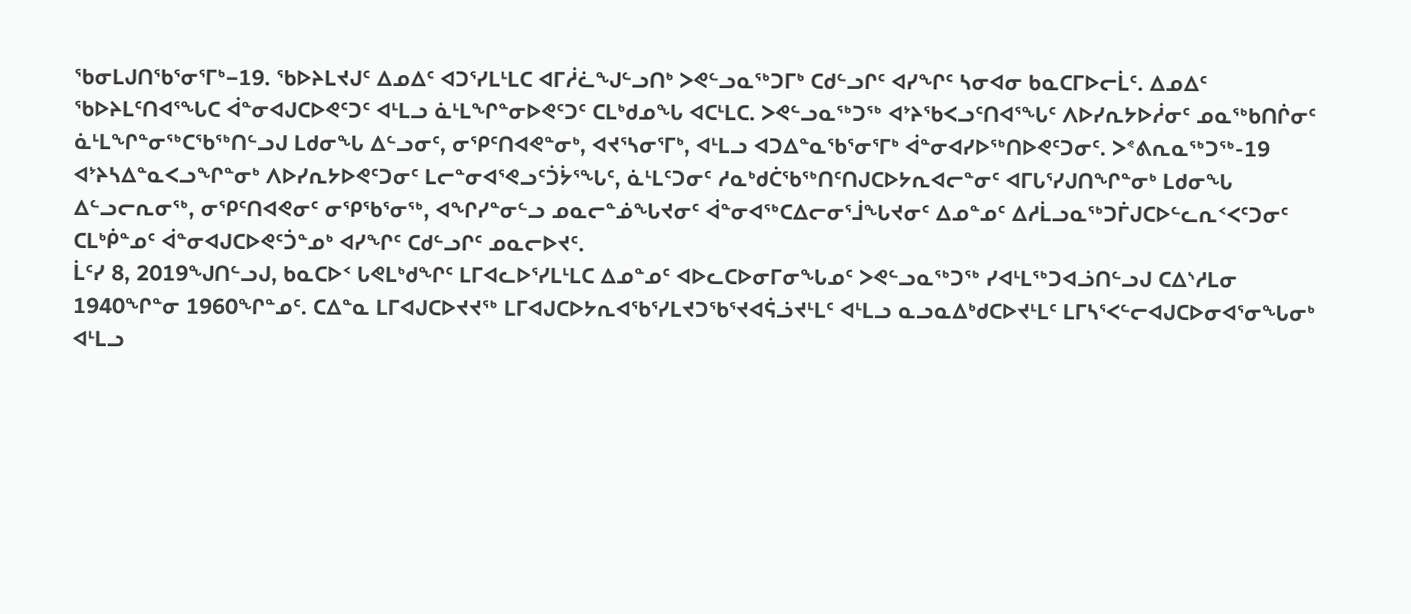ᖃᓂᒪᒍᑎᖃᕐᓂᕐᒥᒃ−19. ᖃᐅᔨᒪᔪᒍᑦ ᐃᓄᐃᑦ ᐊᑐᕐᓯᒪᒻᒪᑕ ᐊᒥᓲᓛᖑᓪᓗᑎᒃ ᐳᕙᓪᓗᓇᖅᑐᒥᒃ ᑕᑯᓪᓗᒋᑦ ᐊᓯᖏᑦ ᓴᓂᐊᓂ ᑲᓇᑕᒥᐅᓕᒫᑦ. ᐃᓄᐃᑦ ᖃᐅᔨᒪᑦᑎᐊᕐᖓᑕ ᐋᓐᓂᐊᒍᑕᐅᕙᑦᑐᑦ ᐊᒻᒪᓗ ᓈᒻᒪᖏᓐᓂᐅᕙᑦᑐᑦ ᑕᒪᒃᑯᓄᖓ ᐊᑕᒻᒪᑕ. ᐳᕙᓪᓗᓇᖅᑐᖅ ᐊᔾᔨᖃᐸᓗᑦᑎᐊᕐᖓᑦ ᐱᐅᓯᕆᔭᐅᓲᓂᑦ ᓄᓇᖅᑲᑎᒌᓂᑦ ᓈᒻᒪᖏᓐᓂᖅᑕᖃᖅᑎᓪᓗᒍ ᒪᑯᓂᖓ ᐃᓪᓗᓂᑦ, ᓂᕿᑦᑎᐊᕙᓐᓂᒃ, ᐊᔪᕐᓴᓂᕐᒥᒃ, ᐊᒻᒪᓗ ᐊᑐᐃᓐᓇᖃᕐᓂᕐᒥᒃ ᐋᓐᓂᐊᓯᐅᖅᑎᐅᕙᑦᑐᓂᑦ. ᐳᕝᕕᕆᓇᖅᑐᖅ-19 ᐊᔾᔨᓴᐃᓐᓇᐸᓗᖏᓐᓂᒃ ᐱᐅᓯᕆᔭᐅᕙᑦᑐᓂᑦ ᒪᓕᓐᓂᐊᕐᕙᓗᑦᑑᔮᕐᖓᑦ, ᓈᒻᒪᑦᑐᓂᑦ ᓱᓇᒃᑯᑖᖃᖅᑎᑦᑎᒍᑕᐅᔭᕆᐊᓕᓐᓂᑦ ᐊᒥᒐᕐᓯᒍᑎᖏᓐᓂᒃ ᒪᑯᓂᖓ ᐃᓪᓗᓕᕆᓂᖅ, ᓂᕿᑦᑎᐊᕙᓂᑦ ᓂᕿᖃᕐᓂᖅ, ᐊᖏᓯᓐᓂᓪᓗ ᓄᓇᓕᓐᓅᖓᔪᓂᑦ ᐋᓐᓂᐊᖅᑕᐃᓕᓂᕐᒨᖓᔪᓂᑦ ᐃᓄᓐᓄᑦ ᐃᓱᒫᓗᓇᖅᑐᒦᒍᑕᐅᓪᓚᕆᑉᐸᑦᑐᓂᑦ ᑕᒪᒃᑮᓐᓄᑦ ᐋᓐᓂᐊᒍᑕᐅᕙᑦᑑᓐᓄᒃ ᐊᓯᖏᑦ ᑕᑯᓪᓗᒋᑦ ᓄᓇᓕᐅᔪᑦ.
ᒫᑦᓯ 8, 2019ᖑᑎᓪᓗᒍ, ᑲᓇᑕᐅᑉ ᒐᕙᒪᒃᑯᖏᑦ ᒪᒥᐊᓚᐅᕐᓯᒪᒻᒪᑕ ᐃᓄᓐᓄᑦ ᐊᐅᓚᑕᐅᓂᒥᓂᖓᓄᑦ ᐳᕙᓪᓗᓇᖅᑐᖅ ᓯᐊᒻᒪᖅᑐᐊᓘᑎᓪᓗᒍ ᑕᐃᔅᓱᒪᓂ 1940ᖏᓐᓂ 1960ᖏᓐᓄᑦ. ᑕᐃᓐᓇ ᒪᒥᐊᒍᑕᐅᔪᔪᖅ ᒪᒥᐊᒍᑕᐅᔭᕆᐊᖃᕐᓯᒪᔪᑐᖃᕐᔪᐊᕌᓘᔪᒻᒪᑦ ᐊᒻᒪᓗ ᓇᓗᓇᐃᒃᑯᑕᐅᔪᒻᒪᑦ ᒪᒥᓴᕐᐸᓪᓕᐊᒍᑕᐅᓂᐊᕐᓂᖓᓂᒃ ᐊᒻᒪᓗ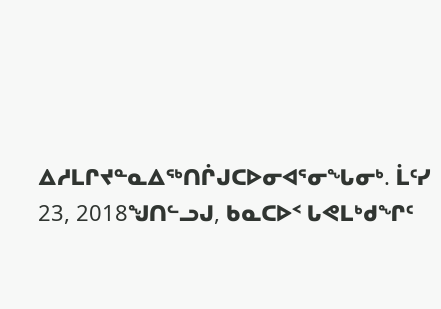ᐃᓱᒪᒋᔪᓐᓇᐃᖅᑎᒌᒍᑕᐅᓂᐊᕐᓂᖓᓂᒃ. ᒫᑦᓯ 23, 2018ᖑᑎᓪᓗᒍ, ᑲᓇᑕᐅᑉ ᒐᕙᒪᒃᑯᖏᑦ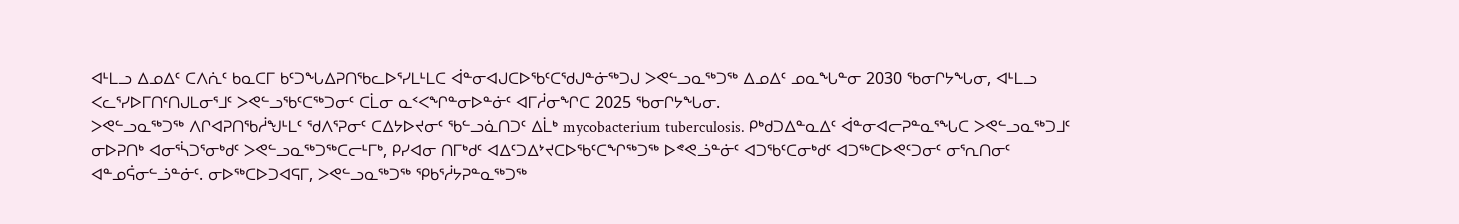ᐊᒻᒪᓗ ᐃᓄᐃᑦ ᑕᐱᕇᑦ ᑲᓇᑕᒥ ᑲᑦᑐᖓᐃᕈᑎᖃᓚᐅᕐᓯᒪᒻᒪᑕ ᐋᓐᓂᐊᒍᑕᐅᖃᑦᑕᖁᒍᓐᓃᖅᑐᒍ ᐳᕙᓪᓗᓇᖅᑐᖅ ᐃᓄᐃᑦ ᓄᓇᖓᓐᓂ 2030 ᖃᓂᒋᔭᖓᓂ, ᐊᒻᒪᓗ ᐸᓚᕐᓯᐅᒥᑎᑦᑎᒍᒪᓂᕐᒧᑦ ᐳᕙᓪᓗᖃᑦᑕᖅᑐᓂᑦ ᑕᒫᓂ ᓇᑉᐸᖏᓐᓂᐅᓐᓃᑦ ᐊᒥᓲᓂᖏᑕ 2025 ᖃᓂᒋᔭᖓᓂ.
ᐳᕙᓪᓗᓇᖅᑐᖅ ᐱᒋᐊᕈᑎᖃᓲᖑᒻᒪᑦ ᖁᐱᕐᕈᓂᑦ ᑕᐃᔭᐅᔪᓂᑦ ᖃᓪᓗᓈᑎᑐᑦ ᐃᒫᒃ mycobacterium tuberculosis. ᑭᒃᑯᑐᐃᓐᓇᐃᑦ ᐋᓐᓂᐊᓕᕈᓐᓇᕐᖓᑕ ᐳᕙᓪᓗᓇᖅᑐᒧᑦ ᓂᐅᕈᑎᒃ ᐊᓂᕐᓵᑐᕐᓂᒃᑯᑦ ᐳᕙᓪᓗᓇᖅᑐᖅᑕᓕᒻᒥᒃ, ᑭᓯᐊᓂ ᑎᒥᒃᑯᑦ ᐊᐃᑦᑐᐃᔾᔪᑕᐅᖃᑦᑕᖏᖅᑐᖅ ᐅᕝᕙᓘᓐᓃᑦ ᐊᑐᖃᑦᑕᓂᒃᑯᑦ ᐊᑐᖅᑕᐅᕙᑦᑐᓂᑦ ᓂᕐᕆᑎᓂᑦ ᐊᓐᓄᕌᓂᓪᓘᓐᓃᑦ. ᓂᐅᖅᑕᐅᑐᐊᕋᒥ, ᐳᕙᓪᓗᓇᖅᑐᖅ ᕿᑲᕐᓲᔭᕈᓐᓇᖅᑐᖅ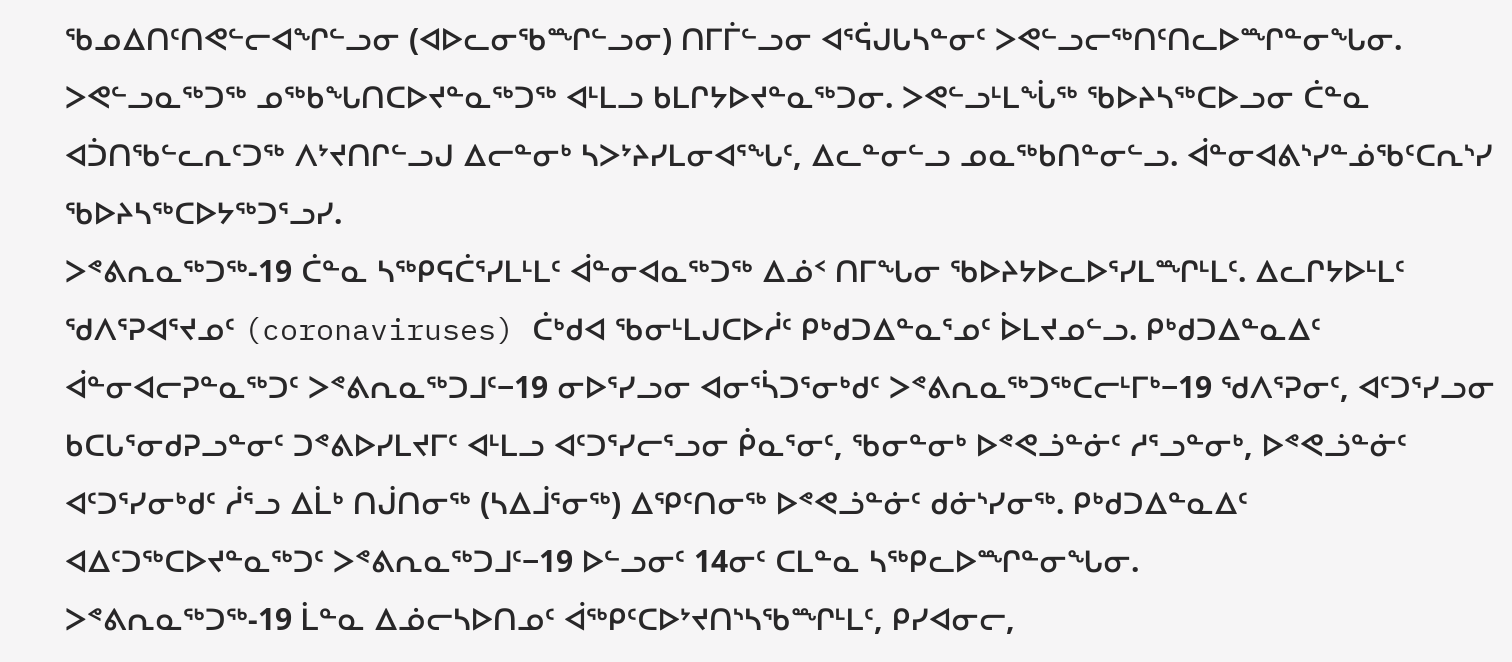ᖃᓄᐃᑎᑦᑎᕙᓪᓕᐊᖏᓪᓗᓂ (ᐊᐅᓚᓂᖃᙱᓪᓗᓂ) ᑎᒥᒦᓪᓗᓂ ᐊᕐᕌᒍᒐᓴᓐᓂᑦ ᐳᕙᓪᓗᓕᖅᑎᑦᑎᓚᐅᙱᓐᓂᖓᓂ. ᐳᕙᓪᓗᓇᖅᑐᖅ ᓄᖅᑲᖓᑎᑕᐅᔪᓐᓇᖅᑐᖅ ᐊᒻᒪᓗ ᑲᒪᒋᔭᐅᔪᓐᓇᖅᑐᓂ. ᐳᕙᓪᓗᒻᒪᖔᖅ ᖃᐅᔨᓴᖅᑕᐅᓗᓂ ᑖᓐᓇ ᐊᑑᑎᖃᓪᓚᕆᑦᑐᖅ ᐱᔾᔪᑎᒋᓪᓗᒍ ᐃᓕᓐᓂᒃ ᓴᐳᔾᔨᓯᒪᓂᐊᕐᖓᑦ, ᐃᓚᓐᓂᓪᓗ ᓄᓇᖅᑲᑎᓐᓂᓪᓗ. ᐋᓐᓂᐊᕕᔅᓯᓐᓅᖃᑦᑕᕆᔅᓯ ᖃᐅᔨᓴᖅᑕᐅᔭᖅᑐᕐᓗᓯ.
ᐳᕝᕕᕆᓇᖅᑐᖅ-19 ᑖᓐᓇ ᓴᖅᑭᕋᑖᕐᓯᒪᒻᒪᑦ ᐋᓐᓂᐊᓇᖅᑐᖅ ᐃᓅᑉ ᑎᒥᖓᓂ ᖃᐅᔨᔭᐅᓚᐅᕐᓯᒪᙱᒻᒪᑦ. ᐃᓚᒋᔭᐅᒻᒪᑦ ᖁᐱᕐᕈᐊᕐᔪᓄᑦ (coronaviruses) ᑖᒃᑯᐊ ᖃᓂᒻᒪᒍᑕᐅᓲᑦ ᑭᒃᑯᑐᐃᓐᓇᕐᓄᑦ ᐆᒪᔪᓄᓪᓗ. ᑭᒃᑯᑐᐃᓐᓇᐃᑦ ᐋᓐᓂᐊᓕᕈᓐᓇᖅᑐᑦ ᐳᕝᕕᕆᓇᖅᑐᒧᑦ−19 ᓂᐅᕐᓯᓗᓂ ᐊᓂᕐᓵᑐᕐᓂᒃᑯᑦ ᐳᕝᕕᕆᓇᖅᑐᖅᑕᓕᒻᒥᒃ−19 ᖁᐱᕐᕈᓂᑦ, ᐊᑦᑐᕐᓯᓗᓂ ᑲᑕᒐᕐᓂᑯᕈᓗᓐᓂᑦ ᑐᕝᕕᐅᓯᒪᔪᒥᑦ ᐊᒻᒪᓗ ᐊᑦᑐᕐᓯᓕᕐᓗᓂ ᑮᓇᕐᓂᑦ, ᖃᓂᓐᓂᒃ ᐅᕝᕙᓘᓐᓃᑦ ᓱᕐᓗᓐᓂᒃ, ᐅᕝᕙᓘᓐᓃᑦ ᐊᑦᑐᕐᓯᓂᒃᑯᑦ ᓲᕐᓗ ᐃᒫᒃ ᑎᒎᑎᓂᖅ (ᓴᐃᒨᕐᓂᖅ) ᐃᕿᑦᑎᓂᖅ ᐅᕝᕙᓘᓐᓃᑦ ᑯᓃᔅᓯᓂᖅ. ᑭᒃᑯᑐᐃᓐᓇᐃᑦ ᐊᐃᑦᑐᖅᑕᐅᔪᓐᓇᖅᑐᑦ ᐳᕝᕕᕆᓇᖅᑐᒧᑦ−19 ᐅᓪᓗᓂᑦ 14ᓂᑦ ᑕᒪᓐᓇ ᓴᖅᑭᓚᐅᙱᓐᓂᖓᓂ.
ᐳᕝᕕᕆᓇᖅᑐᖅ-19 ᒫᓐᓇ ᐃᓅᓕᓴᐅᑎᓄᑦ ᐋᖅᑭᑦᑕᐅᔾᔪᑎᔅᓴᖃᙱᒻᒪᑦ, ᑭᓯᐊᓂᓕ,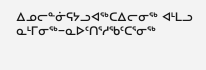ᐃᓄᓕᓐᓃᕋᔭᓗᐊᖅᑕᐃᓕᓂᖅ ᐊᒻᒪᓗ ᓇᒻᒥᓂᖅ−ᓇᐅᑦᑎᕐᓱᖃᑦᑕᕐᓂᖅ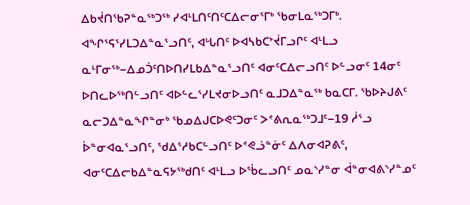ᐃᑲᔫᑎᖃᕈᓐᓇᖅᑐᖅ ᓯᐊᒻᒪᑎᑦᑎᑦᑕᐃᓕᓂᕐᒥᒃ ᖃᓂᒪᓇᖅᑐᒥᒃ. ᐊᖏᕐᕋᕐᓯᒪᑐᐃᓐᓇᕐᓗᑎᑦ, ᐊᒡᒐᑎᑦ ᐅᐊᓴᑲᑕᔾᔫᒥᓗᒋᑦ ᐊᒻᒪᓗ ᓇᒻᒥᓂᖅ−ᐃᓄᑑᑦᑎᐅᑎᓯᒪᑲᐃᓐᓇᕐᓗᑎᑦ ᐊᓂᑦᑕᐃᓕᓗᑎᑦ ᐅᓪᓗᓂᑦ 14ᓂᑦ ᐅᑎᓚᐅᖅᑎᓪᓗᑎᑦ ᐊᐅᓪᓚᕐᓯᒪᔪᓂᐅᓗᑎᑦ ᓇᒧᑐᐃᓐᓇᖅ ᑲᓇᑕᒥ. ᖃᐅᔨᒍᕕᑦ ᓇᓕᑐᐃᓐᓇᖏᓐᓂᒃ ᖃᓄᐃᒍᑕᐅᕙᑦᑐᓂᑦ ᐳᕝᕕᕆᓇᖅᑐᒧᑦ−19 ᓲᕐᓗ ᐆᓐᓂᐊᓇᕐᓗᑎᑦ, ᖁᐃᕐᓱᑲᑕᓪᓗᑎᑦ ᐅᕝᕙᓘᓐᓃᑦ ᐃᐱᓂᐊᕈᕕᑦ, ᐊᓂᑦᑕᐃᓕᑲᐃᓐᓇᕋᔭᖅᑯᑎᑦ ᐊᒻᒪᓗ ᐅᖄᓚᓗᑎᑦ ᓄᓇᔅᓯᓐᓂ ᐋᓐᓂᐊᕕᔅᓯᓐᓄᑦ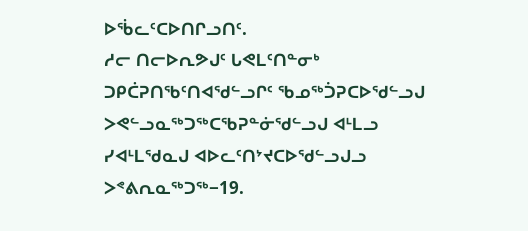ᐅᖄᓚᑦᑕᐅᑎᒋᓗᑎᑦ.
ᓱᓕ ᑎᓕᐅᕆᕗᒍᑦ ᒐᕙᒪᑦᑎᓐᓂᒃ ᑐᑭᑖᕈᑎᖃᑦᑎᐊᖁᓪᓗᒋᑦ ᖃᓄᖅᑑᕈᑕᐅᖁᓪᓗᒍ ᐳᕙᓪᓗᓇᖅᑐᖅᑕᖃᕈᓐᓃᖁᓪᓗᒍ ᐊᒻᒪᓗ ᓯᐊᒻᒪᖁᓇᒍ ᐊᐅᓚᑦᑎᔾᔪᑕᐅᖁᓪᓗᒍᓗ ᐳᕝᕕᕆᓇᖅᑐᖅ−19.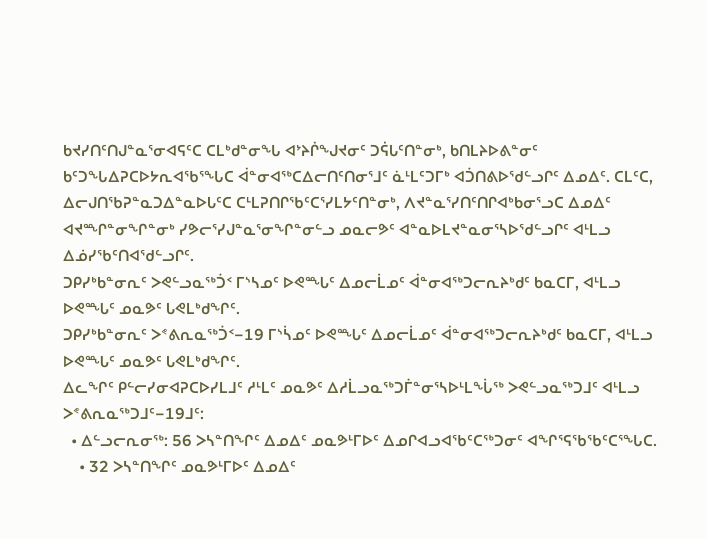ᑲᔪᓯᑎᑦᑎᒍᓐᓇᕐᓂᐊᕋᑦᑕ ᑕᒪᒃᑯᓐᓂᖓ ᐊᔾᔨᒌᖑᔪᓂᑦ ᑐᕌᒐᑦᑎᓐᓂᒃ, ᑲᑎᒪᔨᐅᕕᓐᓂᑦ ᑲᑦᑐᖓᐃᕈᑕᐅᔭᕆᐊᖃᕐᖓᑕ ᐋᓐᓂᐊᖅᑕᐃᓕᑎᑦᑎᓂᕐᒧᑦ ᓈᒻᒪᑦᑐᒥᒃ ᐊᑑᑎᕕᐅᖁᓪᓗᒋᑦ ᐃᓄᐃᑦ. ᑕᒪᑦᑕ, ᐃᓕᒍᑎᖃᕈᓐᓇᑐᐃᓐᓇᐅᒐᑦᑕ ᑕᒻᒪᕈᑎᒋᖃᑦᑕᕐᓯᒪᔭᑦᑎᓐᓂᒃ, ᐱᔪᓐᓇᕐᓯᑎᑦᑎᒋᐊᒃᑲᓂᕐᓗᑕ ᐃᓄᐃᑦ ᐊᔪᙱᓐᓂᖏᓐᓂᒃ ᓯᕗᓕᕐᓯᒍᓐᓇᕐᓂᖏᓐᓂᓪᓗ ᓄᓇᓕᕗᑦ ᐊᓐᓇᐅᒪᔪᓐᓇᓂᕐᓴᐅᖁᓪᓗᒋᑦ ᐊᒻᒪᓗ ᐃᓅᓯᖃᑦᑎᐊᖁᓪᓗᒋᑦ.
ᑐᑭᓯᒃᑲᓐᓂᕆᑦ ᐳᕙᓪᓗᓇᖅᑑᑉ ᒥᔅᓴᓄᑦ ᐅᕙᙵᑦ ᐃᓄᓕᒫᓄᑦ ᐋᓐᓂᐊᖅᑐᓕᕆᔨᒃᑯᑦ ᑲᓇᑕᒥ, ᐊᒻᒪᓗ ᐅᕙᙵᑦ ᓄᓇᕗᑦ ᒐᕙᒪᒃᑯᖏᑦ.
ᑐᑭᓯᒃᑲᓐᓂᕆᑦ ᐳᕝᕕᕆᓇᖅᑑᑉ−19 ᒥᔅᓵᓄᑦ ᐅᕙᙵᑦ ᐃᓄᓕᒫᓄᑦ ᐋᓐᓂᐊᖅᑐᓕᕆᔨᒃᑯᑦ ᑲᓇᑕᒥ, ᐊᒻᒪᓗ ᐅᕙᙵᑦ ᓄᓇᕗᑦ ᒐᕙᒪᒃᑯᖏᑦ.
ᐃᓚᖏᑦ ᑭᓪᓕᓯᓂᐊᕈᑕᐅᓯᒪᒧᑦ ᓱᒻᒪᑦ ᓄᓇᕗᑦ ᐃᓱᒫᓗᓇᖅᑐᒦᓐᓂᕐᓴᐅᒻᒪᖔᖅ ᐳᕙᓪᓗᓇᖅᑐᒧᑦ ᐊᒻᒪᓗ ᐳᕝᕕᕆᓇᖅᑐᒧᑦ−19ᒧᑦ:
  • ᐃᓪᓗᓕᕆᓂᖅ: 56 ᐳᓴᓐᑎᖏᑦ ᐃᓄᐃᑦ ᓄᓇᕗᒻᒥᐅᑦ ᐃᓄᒋᐊᓗᐊᖃᑦᑕᖅᑐᓂᑦ ᐊᖏᕐᕋᖃᖃᑦᑕᕐᖓᑕ.
    • 32 ᐳᓴᓐᑎᖏᑦ ᓄᓇᕗᒻᒥᐅᑦ ᐃᓄᐃᑦ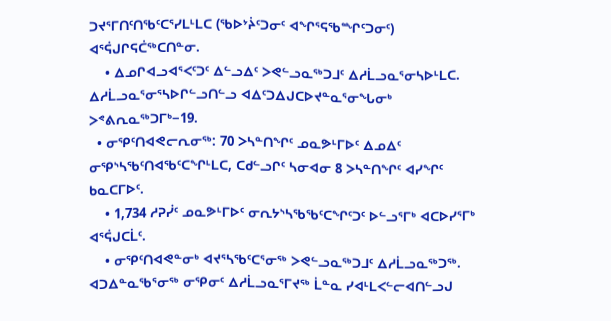ᑐᔪᕐᒥᑎᑦᑎᖃᑦᑕᕐᓯᒪᒻᒪᑕ (ᖃᐅᔾᔩᑦᑐᓂᑦ ᐊᖏᕐᕋᖃᙱᑦᑐᓂᑦ) ᐊᕐᕌᒍᒋᕋᑖᖅᑕᑎᓐᓂ.
    • ᐃᓄᒋᐊᓗᐊᕐᐸᑦᑐᑦ ᐃᓪᓗᐃᑦ ᐳᕙᓪᓗᓇᖅᑐᒧᑦ ᐃᓱᒫᓗᓇᕐᓂᓴᐅᒻᒪᑕ. ᐃᓱᒫᓗᓇᕐᓂᕐᓴᐅᒋᓪᓗᑎᓪᓗ ᐊᐃᑦᑐᐃᒍᑕᐅᔪᓐᓇᕐᓂᖓᓂᒃ ᐳᕝᕕᕆᓇᖅᑐᒥᒃ−19.
  • ᓂᕿᑦᑎᐊᕙᓕᕆᓂᖅ: 70 ᐳᓴᓐᑎᖏᑦ ᓄᓇᕗᒻᒥᐅᑦ ᐃᓄᐃᑦ ᓂᕿᔅᓴᖃᑦᑎᐊᖃᑦᑕᖏᒻᒪᑕ, ᑕᑯᓪᓗᒋᑦ ᓴᓂᐊᓂ 8 ᐳᓴᓐᑎᖏᑦ ᐊᓯᖏᑦ ᑲᓇᑕᒥᐅᑦ.
    • 1,734 ᓱᕈᓰᑦ ᓄᓇᕗᒻᒥᐅᑦ ᓂᕆᔭᔅᓴᖃᖃᑦᑕᖏᑦᑐᑦ ᐅᓪᓗᕐᒥᒃ ᐊᑕᐅᓯᕐᒥᒃ ᐊᕐᕌᒍᑕᒫᑦ.
    • ᓂᕿᑦᑎᐊᕙᓐᓂᒃ ᐊᔪᕐᓴᖃᑦᑕᕐᓂᖅ ᐳᕙᓪᓗᓇᖅᑐᒧᑦ ᐃᓱᒫᓗᓇᖅᑐᖅ. ᐊᑐᐃᓐᓇᖃᕐᓂᖅ ᓂᕿᓂᑦ ᐃᓱᒫᓗᓇᕐᒥᔪᖅ ᒫᓐᓇ ᓯᐊᒻᒪᐸᓪᓕᐊᑎᓪᓗᒍ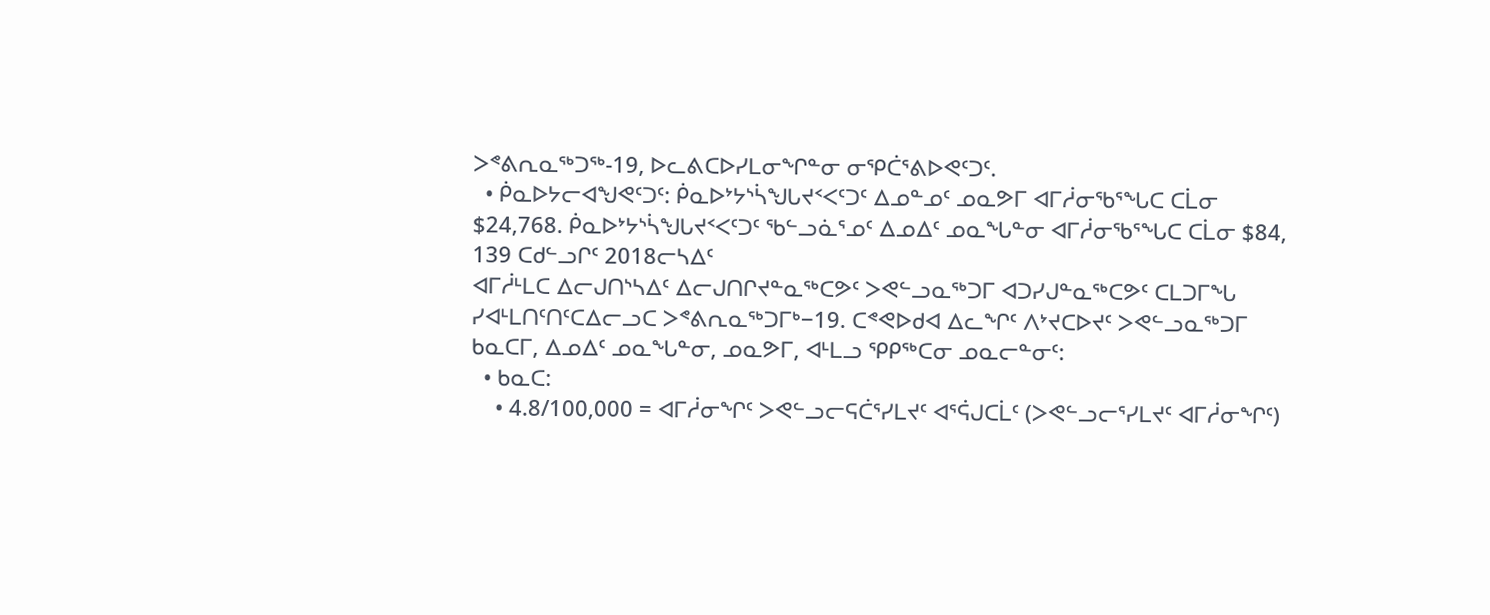ᐳᕝᕕᕆᓇᖅᑐᖅ-19, ᐅᓚᕕᑕᐅᓯᒪᓂᖏᓐᓂ ᓂᕿᑖᕐᕕᐅᕙᑦᑐᑦ.
  • ᑮᓇᐅᔭᓕᐊᖑᕙᑦᑐᑦ: ᑮᓇᐅᔾᔭᔅᓵᖑᒐᔪᑉᐸᑦᑐᑦ ᐃᓄᓐᓄᑦ ᓄᓇᕗᒥ ᐊᒥᓲᓂᖃᕐᖓᑕ ᑕᒫᓂ $24,768. ᑮᓇᐅᔾᔭᔅᓵᖑᒐᔪᑉᐸᑦᑐᑦ ᖃᓪᓗᓈᕐᓄᑦ ᐃᓄᐃᑦ ᓄᓇᖓᓐᓂ ᐊᒥᓲᓂᖃᕐᖓᑕ ᑕᒫᓂ $84, 139 ᑕᑯᓪᓗᒋᑦ 2018ᓕᓴᐃᑦ
ᐊᒥᓲᒻᒪᑕ ᐃᓕᒍᑎᔅᓴᐃᑦ ᐃᓕᒍᑎᒋᔪᓐᓇᖅᑕᕗᑦ ᐳᕙᓪᓗᓇᖅᑐᒥ ᐊᑐᓯᒍᓐᓇᖅᑕᕗᑦ ᑕᒪᑐᒥᖓ ᓯᐊᒻᒪᑎᑦᑎᑦᑕᐃᓕᓗᑕ ᐳᕝᕕᕆᓇᖅᑐᒥᒃ−19. ᑕᕝᕙᐅᑯᐊ ᐃᓚᖏᑦ ᐱᔾᔪᑕᐅᔪᑦ ᐳᕙᓪᓗᓇᖅᑐᒥ ᑲᓇᑕᒥ, ᐃᓄᐃᑦ ᓄᓇᖓᓐᓂ, ᓄᓇᕗᒥ, ᐊᒻᒪᓗ ᕿᑭᖅᑕᓂ ᓄᓇᓕᓐᓂᑦ:
  • ᑲᓇᑕ:
    • 4.8/100,000 = ᐊᒥᓲᓂᖏᑦ ᐳᕙᓪᓗᓕᕋᑖᕐᓯᒪᔪᑦ ᐊᕐᕌᒍᑕᒫᑦ (ᐳᕙᓪᓗᓕᕐᓯᒪᔪᑦ ᐊᒥᓲᓂᖏᑦ)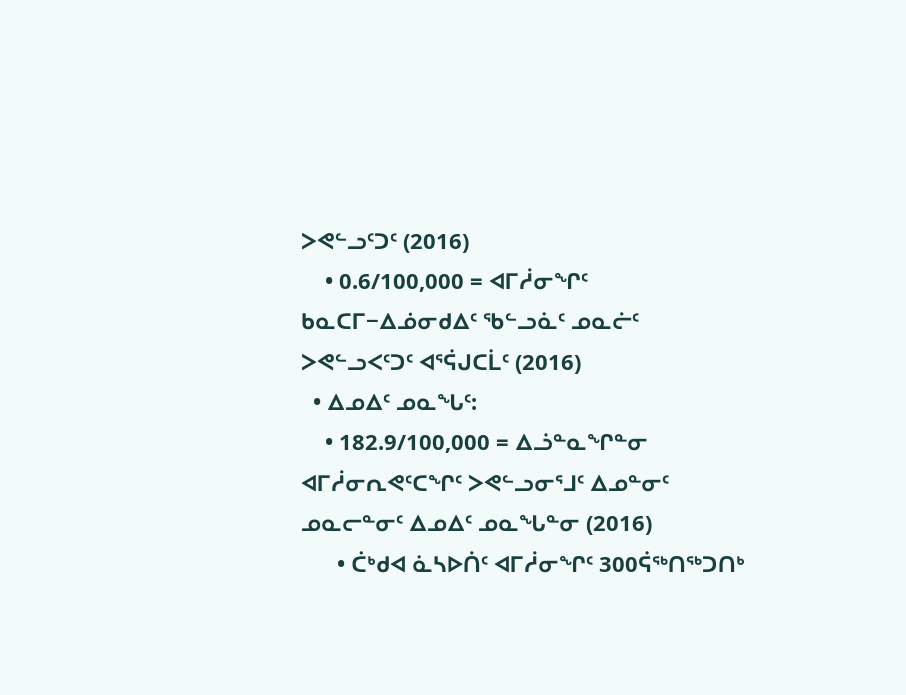ᐳᕙᓪᓗᑦᑐᑦ (2016)
    • 0.6/100,000 = ᐊᒥᓲᓂᖏᑦ ᑲᓇᑕᒥ−ᐃᓅᓂᑯᐃᑦ ᖃᓪᓗᓈᑦ ᓄᓇᓖᑦ ᐳᕙᓪᓗᐸᑦᑐᑦ ᐊᕐᕌᒍᑕᒫᑦ (2016)
  • ᐃᓄᐃᑦ ᓄᓇᖓᑦ:
    • 182.9/100,000 = ᐃᓘᓐᓇᖏᓐᓂ ᐊᒥᓲᓂᕆᕙᑦᑕᖏᑦ ᐳᕙᓪᓗᓂᕐᒧᑦ ᐃᓄᓐᓂᑦ ᓄᓇᓕᓐᓂᑦ ᐃᓄᐃᑦ ᓄᓇᖓᓐᓂ (2016)
      • ᑖᒃᑯᐊ ᓈᓴᐅᑏᑦ ᐊᒥᓲᓂᖏᑦ 300ᕌᖅᑎᖅᑐᑎᒃ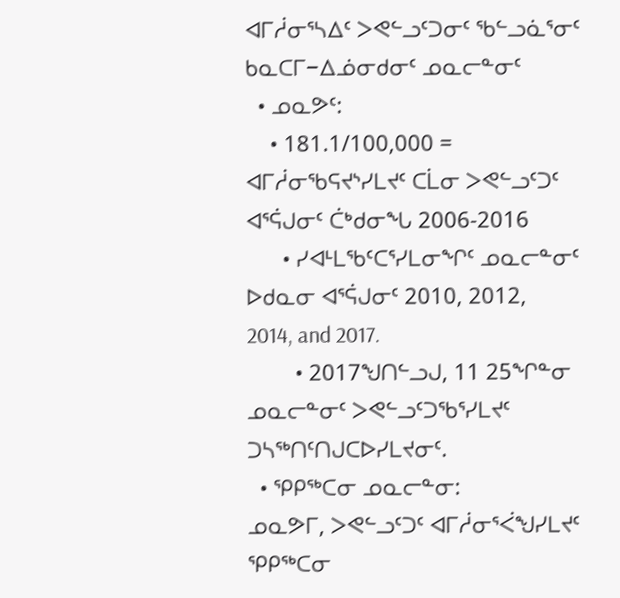ᐊᒥᓲᓂᕐᓴᐃᑦ ᐳᕙᓪᓗᑦᑐᓂᑦ ᖃᓪᓗᓈᕐᓂᑦ ᑲᓇᑕᒥ−ᐃᓅᓂᑯᓂᑦ ᓄᓇᓕᓐᓂᑦ
  • ᓄᓇᕗᑦ:
    • 181.1/100,000 = ᐊᒥᓲᓂᖃᕋᔪᔅᓯᒪᔪᑦ ᑕᒫᓂ ᐳᕙᓪᓗᑦᑐᑦ ᐊᕐᕌᒍᓂᑦ ᑖᒃᑯᓂᖓ 2006-2016
      • ᓯᐊᒻᒪᖃᑦᑕᕐᓯᒪᓂᖏᑦ ᓄᓇᓕᓐᓂᑦ ᐅᑯᓇᓂ ᐊᕐᕌᒍᓂᑦ 2010, 2012, 2014, and 2017.
        • 2017ᖑᑎᓪᓗᒍ, 11 25ᖏᓐᓂ ᓄᓇᓕᓐᓂᑦ ᐳᕙᓪᓗᑦᑐᖃᕐᓯᒪᔪᑦ ᑐᓴᖅᑎᑦᑎᒍᑕᐅᓯᒪᔪᓂᑦ.
  • ᕿᑭᖅᑕᓂ ᓄᓇᓕᓐᓂ:
ᓄᓇᕗᒥ, ᐳᕙᓪᓗᑦᑐᑦ ᐊᒥᓲᓂᕐᐹᖑᓯᒪᔪᑦ ᕿᑭᖅᑕᓂ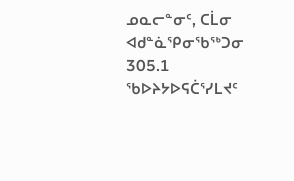ᓄᓇᓕᓐᓂᑦ, ᑕᒫᓂ ᐊᑯᓐᓈᕿᓂᖃᖅᑐᓂ 305.1 ᖃᐅᔨᔭᐅᕋᑖᕐᓯᒪᔪᑦ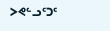ᐳᕙᓪᓗᑦᑐᑦ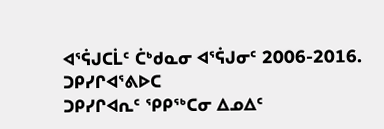ᐊᕐᕌᒍᑕᒫᑦ ᑖᒃᑯᓇᓂ ᐊᕐᕌᒍᓂᑦ 2006-2016.
ᑐᑭᓯᒋᐊᕐᕕᐅᑕ
ᑐᑭᓯᒋᐊᕆᑦ ᕿᑭᖅᑕᓂ ᐃᓄᐃᑦ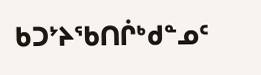ᑲᑐᔾᔨᖃᑎᒌᒃᑯᓐᓄᑦ